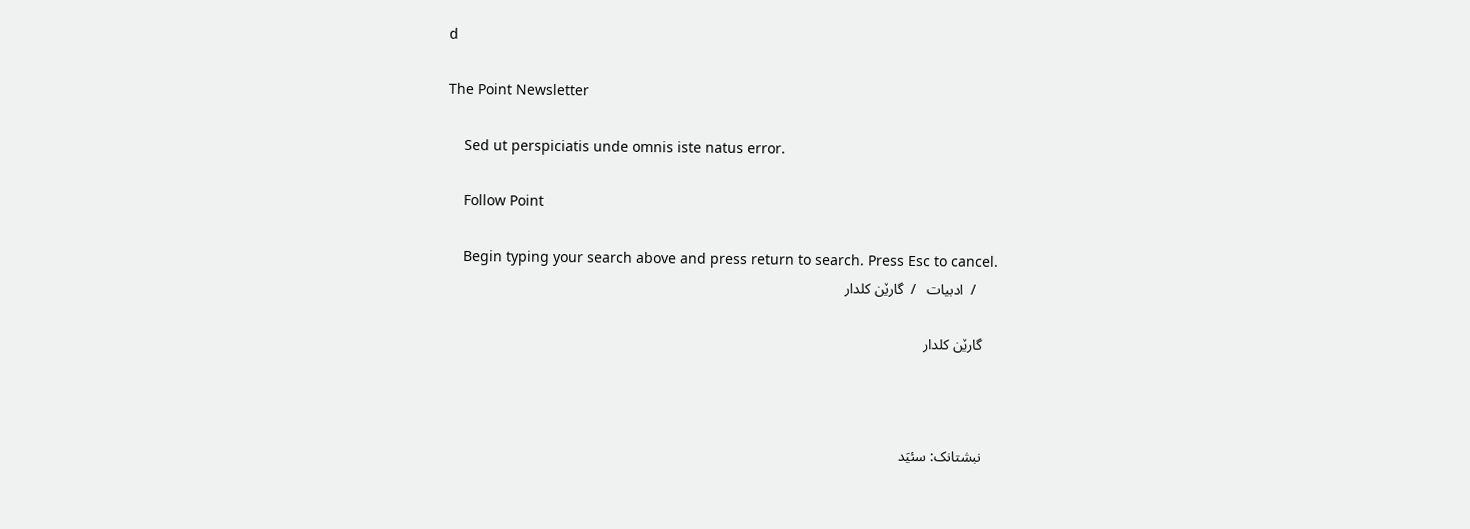d

The Point Newsletter

    Sed ut perspiciatis unde omnis iste natus error.

    Follow Point

    Begin typing your search above and press return to search. Press Esc to cancel.
      /  ادبیات   /  گارێن کلدار

    گارێن کلدار



    نبشتانک: سئیَد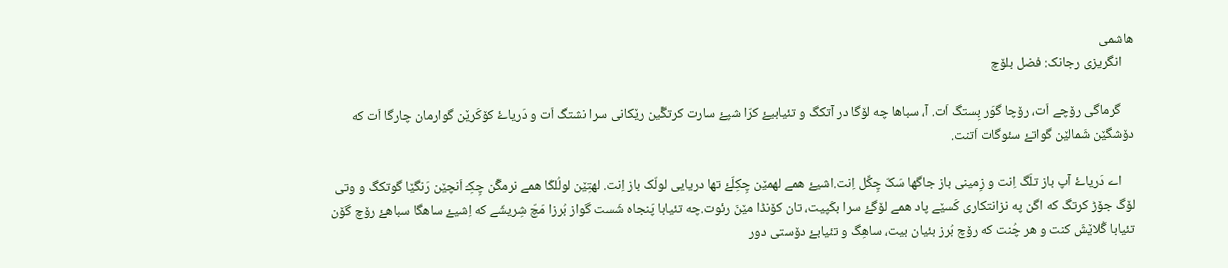هاشمی
    انگریزی رجانک: فضل بلۆچ

    گرماگی رۆچے اَت، رۆچا گوَر بِستگ اَت. آ، سباها چه لۆگا در آتکگ و تئیابیۓ کرّا شپۓ سارت کرتگًین رێکانی سرا نشتگ اَت و دَریاۓ کۆکَرێن گوارمان چارگا اَت که دۆشگێن شَمالێن گواتۓ سئوگات اَتنت.

    اے دَریاۓ آپ باز تلَگ اِنت و زِمینی باز جاگها سَکّ چِکِّل اِنت.اشیۓ همے لهمێن چِکِلّۓ تها دریایی لولّک باز اِنت. لهتِێن لولُلکّا همے نرمگًن چِکِـّ اَنچێن رَنگێا گوتکگ و وتی لۆگ جۆڑ کرتگ که اگن په نزانتکاری کَسێے پاد همے لۆگۓ سرا بکَپیت، تان کۆنڈا مێنَ رئوت.چه تئیابا پَنجاه شَست گواز بُرزا مَچّ شِریشّے که اِشیۓ ساهگا سباهۓ رۆچ گۆن تئیابا گُلاێشَ کنت و هر چُنت که رۆچ بُرز بئیان بیت، ساهِگ و تئیابۓ دۆستی دور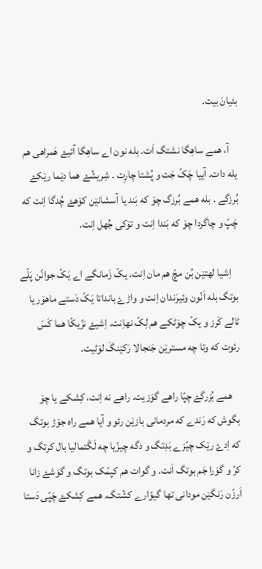بئیانَ بیت.

    آ، همے ساهِگا نشتگ اَت. بله نون اے ساهِگا آئیۓ هَمراهی هم یله دات. آییا چَکّ جَت و پُشتا چارِت . شِریشّۓ هما دێما رێکۓ بُرزگے . بله همے بُرزگ چۆ که بَند یا آسشانێن کۆهۓ چُدگا اِنت که چَپّ و چاگردا چۆ که بَندا اِنت و تۆکی جُهل اِنت.

    اِشیا لهتێن بُن مچّ هم مان اِنت. یکّ زَمانگے اے یَکّ جوانًن پَلّے بوتگ بله اَنّون وئیرَندان اِنت و واڑۓ بانداتا یَکّ دَستے ماهۆر یا ٹالے کَرز و یکّ چۆٹکے هم لِکّ نهاِنت. اِشیۓ نزّیکّا هما کَسَ رئوت که وتا چه مسترێن جَنجالا رَکێنگَ لۆٹیت.

    همے بُزرگۓ چپّا راهے گوَزیت. راهے نه اِنت، کِشکے یا چۆ بگوش که رَندے که مردمانی بازێن رئو و آیا همے راه جۆڑ بوتگ که اِدۓ رێک چیّزے بَدِتگ و دگه چیزّیا چه لَگَتمالیا بال کرتگ و کرّ و گوَرا جَم بوتگ اَنت. و گوات هم کپمّک بوتگ و گوَشۓ زانا اَرزّن رَنگێن مودانی تها گیوّارے کشّتگ. همے کِشکۓ چَپّی دَستا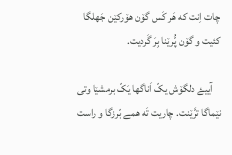چات اِنت که هَر کَس گۆن هۆرکێن جَهلگا کئیت و گۆن پُّرێنا بِرَ گَردیت.

    آییۓ دلگۆش یکّ اَناگها یَکّ برمشێا وتی نێماگا ترَّێنت. چاریت تَه همے بّرزگا و راست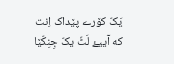یَکّ کۆرے پێداک اِنت که آییۓ لَٹّ یکّ جِنِکّێا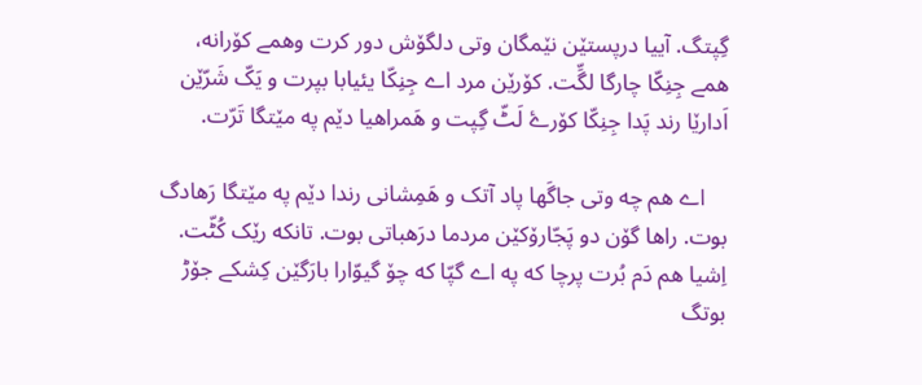گِپتگ. آییا درپستێن نێمگان وتی دلگۆش دور کرت وهمے کۆرانه، همے جِنِکّا چارگا لگِّت. کۆرێن مرد اے جِنِکّا یئیابا بپرت و یَکّ شَرّێن اَدارێا رند پَدا جِنِکّا کۆرۓ لَٹّ گِپت و هَمراهیا دێم په مێتگا تَرّت.

    اے هم چه وتی جاگَها پاد آتک و هَمِشانی رندا دێم په مێتگا رَهادگ بوت. راها گۆن دو پَجّارۆکێن مردما درَهباتی بوت. تانکه رێک کُٹّت. اِشیا هم دَم بُرت پرچا که په اے گپّا که چۆ گیوّارا بارَگێن کِشکے جۆڑ بوتگ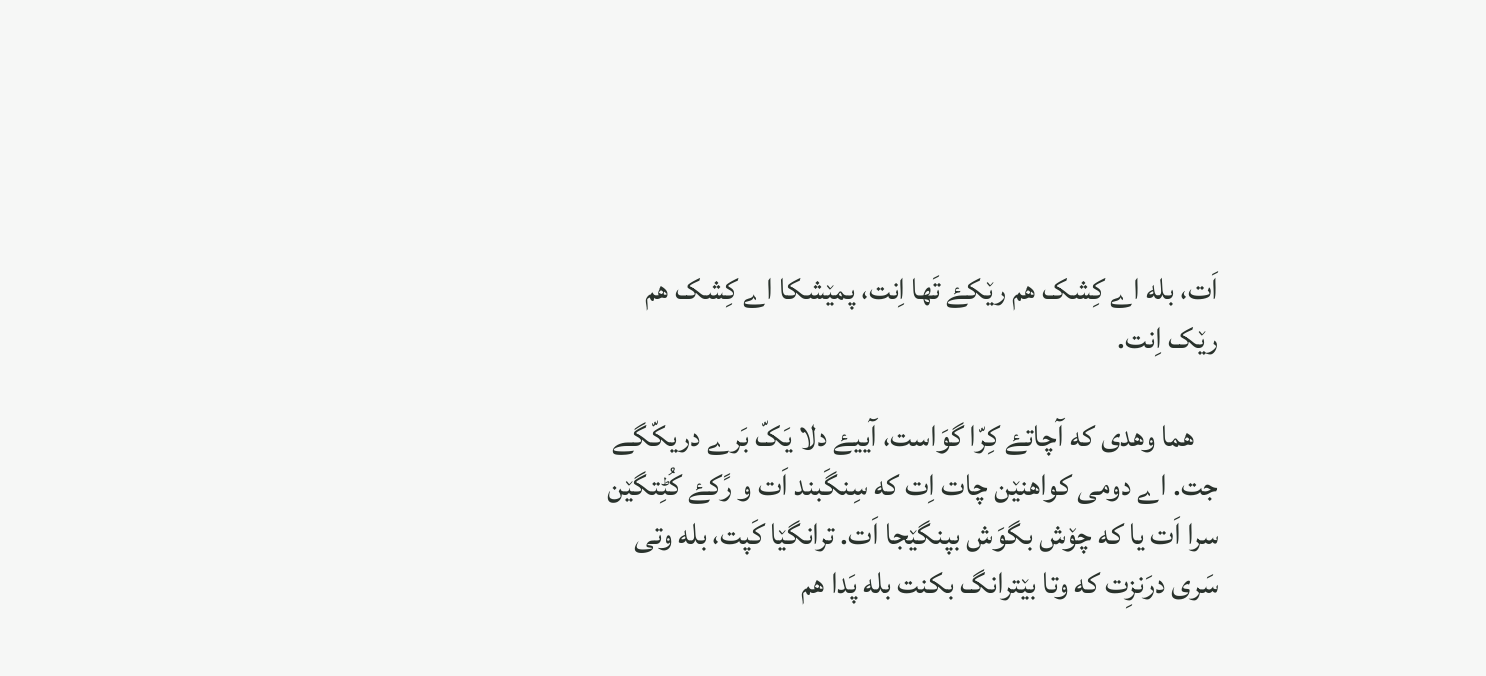اَت، بله اے کِشک هم رێکۓ تَها اِنت، پمێشکا اے کِشک هم رێک اِنت.

    هما وهدی که آچاتۓ کِرّا گوَاست، آییۓ دلا یَکّ بَرے دریکّگے جت. اے دومی کواهنێن چات اِت که سِنگَبند اَت و رًکۓ کُٹِتگێن سرا اَت یا که چۆش بگوَش بپنگێجا اَت. ترانگێا کَپت، بله وتی سَری درَنزِت که وتا بێترانگ بکنت بله پَدا هم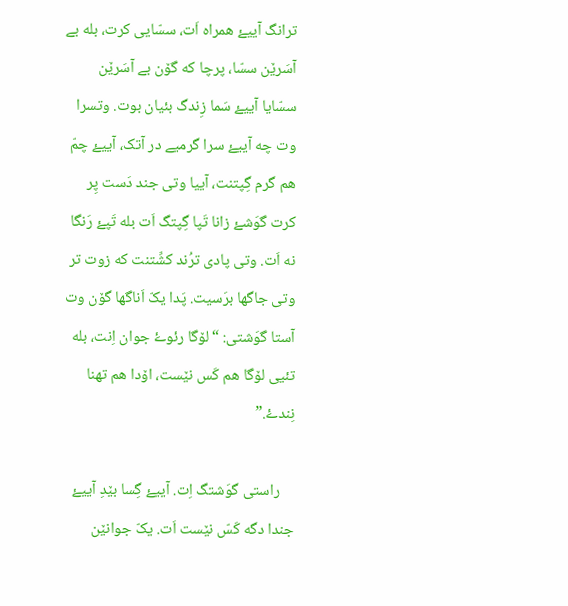ترانگ آییۓ همراه اَت، سسّایی کرت، بله بے آسَرێن سسّا، پرچا که گۆن بے آسَرێن سسّایا آییۓ سَما زِندگ بئیان بوت. وتسرا وت چه آییۓ سرا گرمیے در آتک، آییۓ چمّ هم گرم گِپتنت، آییا وتی جند دَست پِر کرت گوَشۓ زانا تَپا گِپتگ اَت بله تَپۓ رَنگا نه اَت. وتی پادی ترُند کشِّتنت که زوت تر وتی جاگها برَسیت. پَدا یکّ اَناگها گۆن وت آستا گوَشتی: “لۆگا رئوۓ جوان اِنت، بله تئیی لۆگا هم کَس نێست، اۆدا هم تهنا نِندۓ.”

    راستی گوَشتگ اِت. آییۓ گِسا بێدِ آییۓ جندا دگه کَسّ نێست اَت. یکّ جوانێن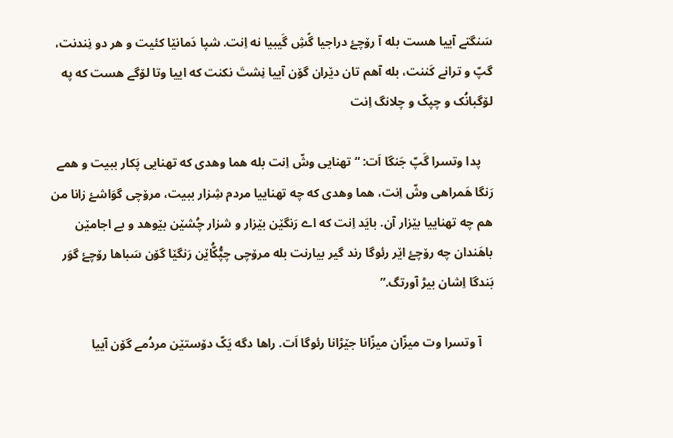سَنگتے آییا هست بله آ رۆچۓ دراجیا گًشِ گَیبیا نه اِنت. شپا دَمانێا کئیت و هر دو نِندنت، گپّ و ترانے کَننت، بله آهم تان دێران گۆن آییا نِشتَ نکنت که اییا وتا لۆگے هست که په لۆگبانُک و چپکّ و چلانگ اِنت

    پدا وتسرا گَپّ جَنگا اَت: “تهنایی وشّ اِنت بله هما وهدی که تهنایی پَکار ببیت و همے رَنگا هَمراهی وشّ اِنت، هما وهدی که چه تهناییا مردم شِزار ببیت، مرۆچی گوَاشۓ زانا من هم چه تهناییا بێزار آن. بایَد اِنت که اے رَنگێن بێزار و شزار چُشێن بێوهد و بے اجامێن باهَندان چه رۆچۓ اێر رئوگا رند گیر بیارنت بله مرۆچی چپُّکُّاێن رَنگێا گۆن سَباها رۆچۓ گوَر بَندگا اِشان بیڑ آورتگ.”

    آ وتسرا وت میزّان میزّانا جێڑانا رئوگا اَت. راها دگه یَکّ دۆستێن مردُمے گۆن آییا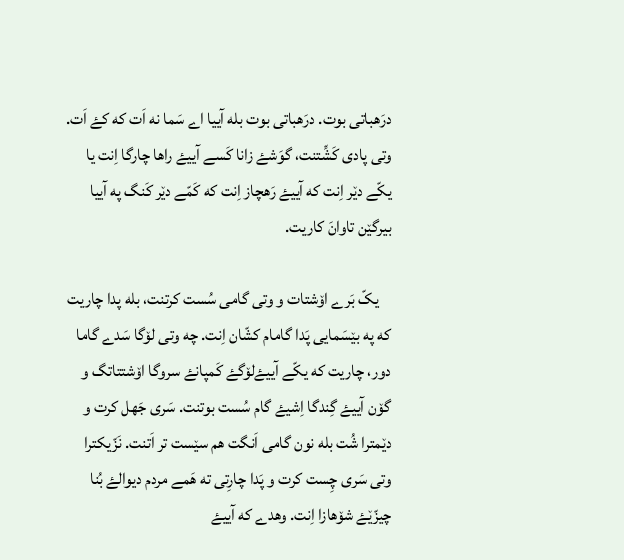درَهباتی بوت. درَهباتی بوت بله آییا اے سَما نه اَت که کۓ اَت. وتی پادی کَشِّتنت، گوَشۓ زانا کَسے آییۓ راها چارگا اِنت یا یکّے دێر اِنت که آییۓ رَهچاز اِنت که کَمّے دێر کَنگ په آییا بیرگێن تاوانَ کاریت.

    یکّ بَرے اۆشتات و وتی گامی سُست کرتنت، بله پدا چاریت که په بێسَمایی پَدا گامام کشّان اِنت. چه وتی لۆگا سَدے گاما دور، چاریت که یکّے آییۓلۆگۓ کَمپانۓ سروگا اۆشتتاتگ و گۆن آییۓ گِندگا اِشیۓ گام سُست بوتنت. سَری جَهل کرت و دێمترا شُت بله نون گامی اَنگت هم سێست تر اَتنت. نَزّیکترا وتی سَری چِست کرت و پَدا چارِتی ته هَمے مردم دیوالۓ بُنا چیزّێۓ شۆهازا اِنت. وهدے که آییۓ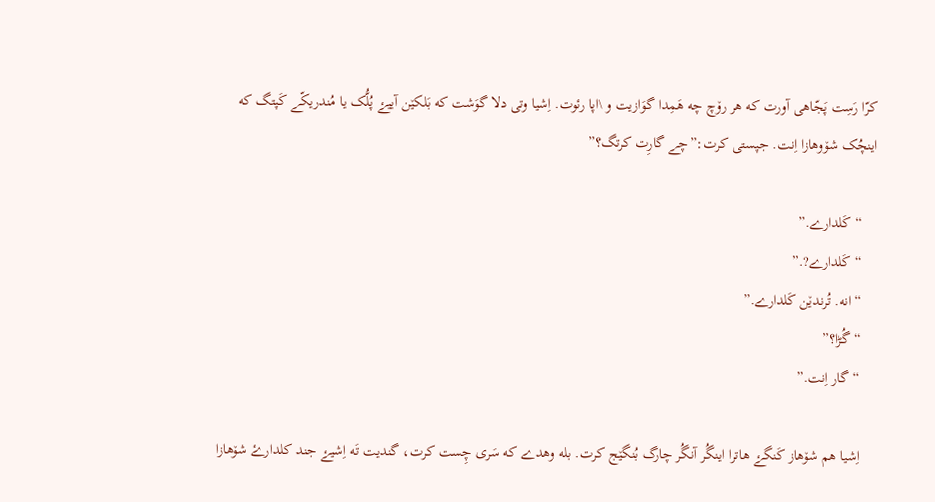کرّا رَسِت پَجّاهی آورت که هر رۆچ چه هَمِدا گوَازیت و \اپا رئوت. اِشیا وتی دلا گوَشت که بَلکێن آییۓ پُلُّک یا مُندریکّے کَپتگ که اینچُک شۆوهازا اِنت. جپستی کرت:”چے گارِت کرتگ؟”

    “کَلدارے.”
    “کَلدارے?.”
    “انه. تُرندێن کَلدارے.”
    “گُڑا؟”
    “گار اِنت.”

    اِشیا هم شۆهاز کَنگۓ هاترا اینگُر آنگُر چارگ بُنگێج کرت. بله وهدے که سَری چِست کرت، گندیت تَه اِشیۓ جند کلدارۓ شۆهازا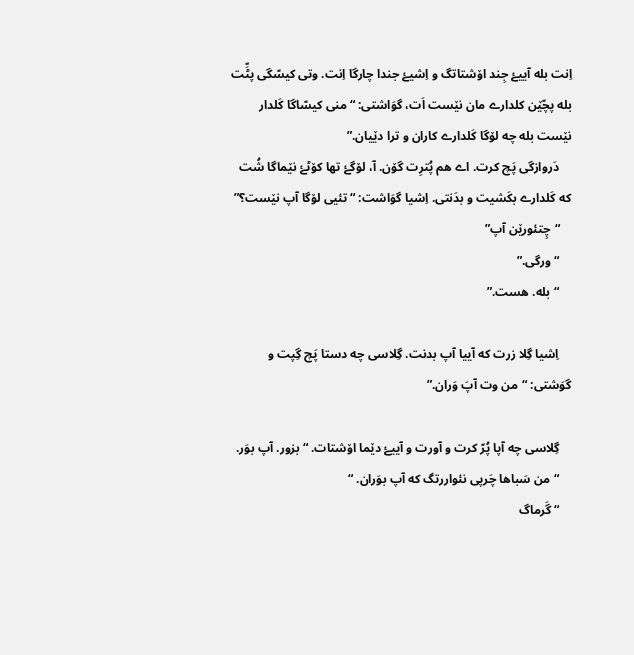اِنت بله آییۓ جِند اۆشتاتگ و اِشیۓ جندا چارگا اِنت. وتی کیسّگی پٹِّت بله پچّێن کلدارے مان نێست اَت، گوَاشتی: “ منی کیسّاگا کَلدار نێست بله چه لۆگا کَلدارے کاران و ترا دێیان.”
    دَروازگی پَچ کرت. اے هم پُترِت گۆن. آ، لۆگۓ تها کۆٹۓ نێماگا شُت که کَلدارے بکَشیت و بدَنتی. اِشیا گوَاشت: “تئیی لۆگا آپ نێست؟”
    “چِتئورێن آپ”
    “ورگی.”
    “بله. هست.”

    اِشیا گِلا زرت که آییا آپ بدنت. گِلاسی چه دستا پَچ گِپت و گوَشتی: “من وت آپَ وَران.”

    گِلاسی چه آپا پُرّ کرت و آورت و آییۓ دێما اۆشتات. “بزور. آپ بوَر.
    “من سَباها چَرپی نئواررتگ که آپ بوَران. “
    “ گَرماگ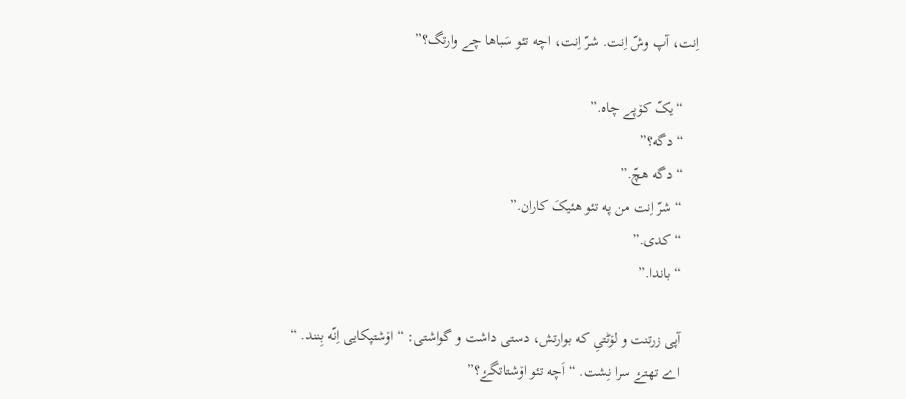اِنت، آپ وشّ اِنت. شرّ اِنت، اچه تئو سَباها چے وارتگ؟”

    “یکّ کۆپے چاه.”
    “دگه؟”
    “دگه هچّ.”
    “ شرّ اِنت من په تئو هئیکَ کاران.”
    “کدی.”
    “باندا.”

    آپی زرتنت و لۆٹتیِ که بوارتش، دستی داشت و گواشتی: “ اۆشتپکایی اِنّه بِنند. “
    اے تهتۓ سرا نِشت. “ اَچه تئو اۆشتاتگۓ؟”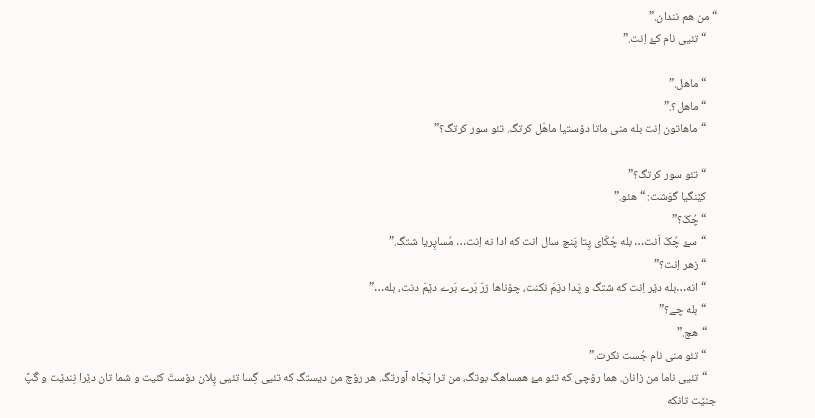“من هم نندان.”
    “تئیی نام کۓ اِنت.”

    “ماهل.”
    “ماهل؟.”
    “ماهاتون اِنت بله منی ماتا دۆستیا ماهَل کرتگ. تئو سور کرتگ؟”

    “ تئو سور کرتگ؟”
    کێنگیا گوَشت: “هئو.”
    “چُکّ؟”
    “سۓ چُکّ اَنت… بله چُکّای پِتا پَنچ سال انت که ادا نه اِنت… مُساپِریا شتگ.”
    “زهر اِنت؟”
    “انه…بله دێر اِنت که شتگ و پَدا دێمَ نکنت، چۆناها زرّ بَرے بَرے دێمَ دنت، بله…”
    “بله چے؟”
    “هچ.”
    “تئو منی نام جُست نکرت.”
    “تئیی ناما من زانان. هما رۆچی که تئو مۓ همساهگ بوتگ، من ترا پَجّاه آورتگ. هر رۆچ من دیستگ که تئیی گِسا تئیی پِلان دۆستَ کئیت و شما تان دێرا نِندێت و گَپَّ جنێت تانکه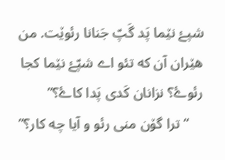شپۓ نێما پَد گَپّ جَنانا رئوێت. من هێران آن که تئو اے شپّۓ نێما کجا رئوۓ؟ نزانان کَدی پَدا کاۓ؟”
    “ترا گۆن منی رئو و آیا چه کار؟”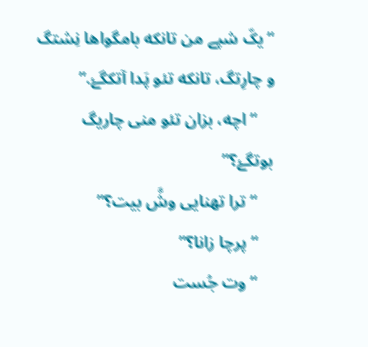“یکّ شپے من تانکه بامگواها نِشتگ و چارِتگ، تانکه تئو پَدا آتکگۓ.”
    “اچه، بزان تئو منی چاریگ بوتگۓ؟”
    “ ترا تهنایی وشَّ بیت؟”
    “پرچا زانا؟”
    “وت جُست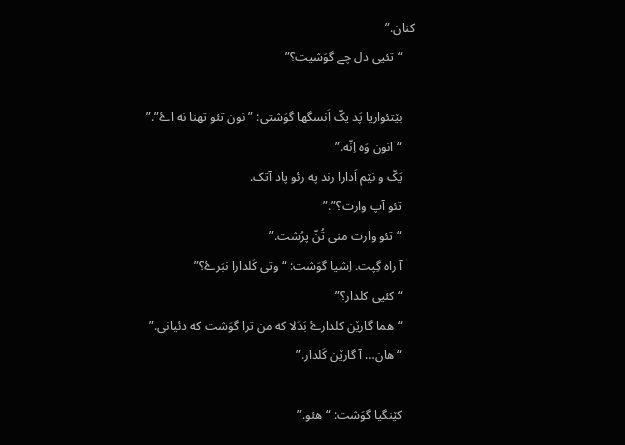کنان.”
    “تئیی دل چے گوَشیت؟”

    بێتئواریا پَد یکّ اَنسگها گوَشتی: ” نون تئو تهنا نه اۓ”.”
    “انون وَه اِنّه.”
    یَکّ و نێم اَدارا رند په رئو پاد آتک.
    تئو آپ وارت؟”.”
    “تئو وارت منی تُنّ پرُشت.”
    آ راه گِپت. اِشیا گوَشت: “وتی کَلدارا نبَرۓ؟”
    “کئیی کلدار؟”
    “هما گارێن کلدارۓ بَدَلا که من ترا گوَشت که دئیانی.”
    “هان… آ گارێن کَلدار.”

    کێنگیا گوَشت: “هئو.”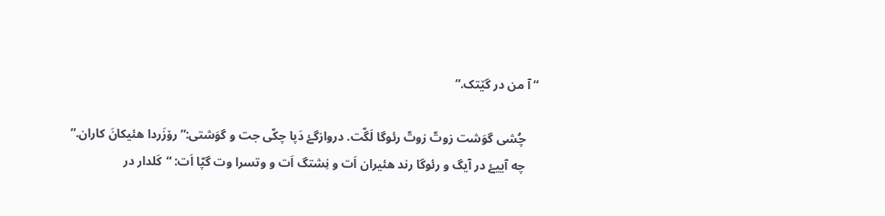“آ من در گێتک.”

    چُشی گوَشت زوتّ زوتّ رئوگا لَگّت. دروازگۓ دَپا چکّی جت و گوَشتی:” رۆزَردا هئیکانَ کاران.”
    چه آییۓ در آیگ و رئوگا رند هئیران اَت و نِشتگ اَت و وتسرا وت گپّا اَت: “کَلدار در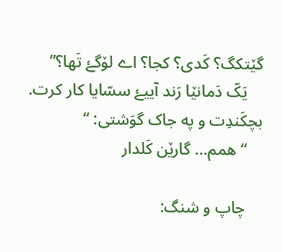گێتکگ؟ کَدی؟ کجا؟ اے لۆگۓ تَها؟”
    یَکّ دَمانێا رَند آییۓ سسّایا کار کرت. بچکَندِت و په جاک گوَشتی: “
    “ همم… گارێن کَلدار

    چاپ و شنگ: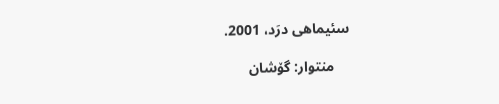سئیماهی درَد، 2001.

    منتوار: گۆشان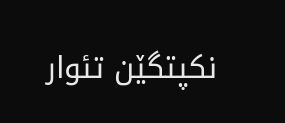نکپتگێن تئوار